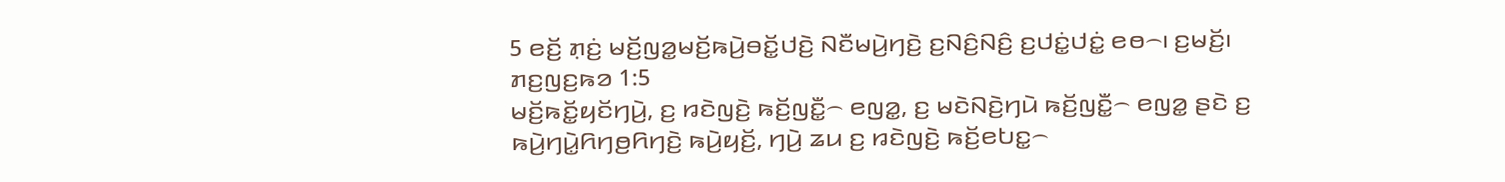5 ꤕꤢꤩ꤬ ꤊ꤫ꤢꤦ꤬ ꤗꤢꤩ꤬ꤜꤤ꤭ꤗꤢꤩ꤬ꤒꤣꤧ꤬ꤋꤢꤩ꤭ꤓꤢꤧ꤬ ꤡꤢꤪꤗꤣꤧ꤬ꤚꤢꤧ꤬ ꤢ꤬ꤡꤢꤨ꤬ꤡꤢꤨ꤬ ꤢ꤬ꤓꤢꤦ꤭ꤓꤢꤦ꤭ ꤕꤥ꤮꤯ ꤢ꤬ꤗꤢꤩ꤬꤯
ꤊꤢ꤬ꤜꤢ꤬ꤒꤤ 1:5
ꤗꤢꤩ꤬ꤒꤢꤩ꤭ꤟꤢꤩꤚꤣꤧ꤬, ꤢ꤬ ꤙꤢꤧꤜꤢꤧ꤬ ꤒꤢꤩ꤬ꤜꤢꤪ꤭꤮ ꤕꤜꤤ꤭, ꤢ꤬ ꤗꤢꤧꤡꤢꤧ꤬ꤚꤣꤧ ꤒꤢꤩ꤬ꤜꤢꤪ꤭꤮ ꤕꤜꤤ꤭ ꤔꤢꤧ ꤢ꤬ ꤒꤣꤧ꤬ꤚꤣꤧ꤭ꤖꤚꤥ꤬ꤖꤚꤢꤧ꤬ ꤒꤣꤧ꤬ꤟꤢꤩ꤬, ꤚꤣꤧ꤬ ꤘꤣ ꤢ꤬ ꤙꤢꤧꤜꤢꤧ꤬ ꤒꤢꤩ꤬ꤕꤝꤢ꤭꤮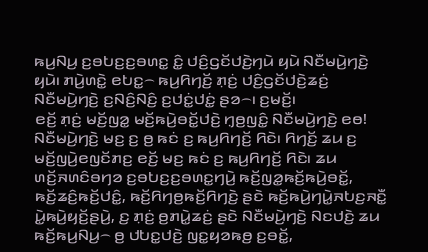ꤒꤣ꤬ꤡꤣ꤬ ꤢ꤬ꤋꤝꤢ꤬ꤢ꤬ꤋꤛꤢ꤭ ꤢꤨ꤭ ꤓꤢꤨ꤬ꤞꤢꤩꤓꤢꤧ꤬ꤚꤣꤧ ꤟꤣꤧ ꤡꤢꤪꤗꤣꤧ꤬ꤚꤢꤧ꤬ ꤟꤣꤧ꤯ ꤊꤣꤧ꤬ꤛꤢꤧ꤭ ꤕꤝꤢ꤭꤮ ꤒꤣ꤬ꤖꤚꤢꤩ꤬ ꤊ꤫ꤢꤦ꤬ ꤓꤢꤨ꤬ꤞꤢꤩꤓꤢꤧ꤬ꤘꤢꤦ꤬ ꤡꤢꤪꤗꤣꤧ꤬ꤚꤢꤧ꤬ ꤢ꤬ꤡꤢꤨ꤬ꤡꤢꤨ꤬ ꤢ꤬ꤓꤢꤦ꤭ꤓꤢꤦ꤭ ꤔꤤ꤮꤯ ꤢ꤬ꤗꤢꤩ꤬꤯
ꤕꤢꤩ꤬ ꤊ꤫ꤢꤦ꤬ ꤗꤢꤩ꤬ꤜꤤ꤭ ꤗꤢꤩ꤬ꤒꤣꤧ꤬ꤋꤢꤩ꤭ꤓꤢꤧ꤬ ꤚ꤫ꤥ꤬ꤜꤢꤨ꤭ ꤡꤢꤪꤗꤣꤧ꤬ꤚꤢꤧ꤬ ꤕꤥ! ꤡꤢꤪꤗꤣꤧ꤬ꤚꤢꤧ꤬ ꤗꤢ꤬ ꤢ꤬ ꤥ꤬ ꤒꤢꤦ ꤢ꤬ ꤒꤣ꤬ꤖꤚꤢꤩ꤬ ꤖꤢꤧ꤯ ꤖꤚꤢꤩ꤬ ꤘꤣ ꤢ꤬ ꤗꤢꤩ꤬ꤜꤣꤧ꤬ꤕꤜꤢꤩꤊꤢ꤬ ꤕꤢꤩ꤬ ꤗꤢ꤬ ꤒꤢꤦ ꤢ꤬ ꤒꤣ꤬ꤖꤚꤢꤩ꤬ ꤖꤢꤧ꤯ ꤘꤣ ꤛꤢꤩ꤬ꤏꤛꤢꤨꤋꤚꤤ ꤢ꤬ꤋꤝꤢ꤬ꤢ꤬ꤋꤛꤢ꤭ꤚꤣꤧ꤬ ꤒꤢꤩ꤬ꤜꤤ꤭ꤒꤢꤩ꤬ꤒꤣꤧ꤬ꤋꤢꤩ꤭, ꤒꤢꤩ꤬ꤘꤢꤨ꤬ꤒꤢꤩ꤬ꤓꤢꤨ꤭, ꤒꤢꤩ꤬ꤖꤚꤥ꤬ꤒꤢꤩ꤬ꤖꤚꤢꤧ꤬ ꤔꤢꤧ ꤒꤢꤩ꤬ꤒꤣꤧ꤬ꤚꤣꤧ꤭ꤏꤝꤢ꤬ꤏꤢꤪ꤭ ꤣꤧ꤭ꤒꤣꤧ꤬ꤟꤢꤩ꤬ꤔꤣꤧ꤬, ꤢ꤬ ꤊ꤫ꤢꤦ꤬ ꤥ꤬ꤊꤣꤧ꤭ꤘꤢꤦ꤬ ꤔꤢꤧ ꤡꤢꤪꤗꤣꤧ꤬ꤚꤢꤧ꤬ ꤡꤢꤓꤢꤧ꤬ ꤘꤣ ꤒꤢꤩ꤬ꤒꤣ꤬ꤡꤣ꤬꤮ ꤥ꤬ ꤓꤝꤢ꤭ꤓꤢꤧ꤬ ꤜꤢ꤭ꤟꤤꤒꤥ꤬ ꤢ꤬ꤋꤢꤩ꤭,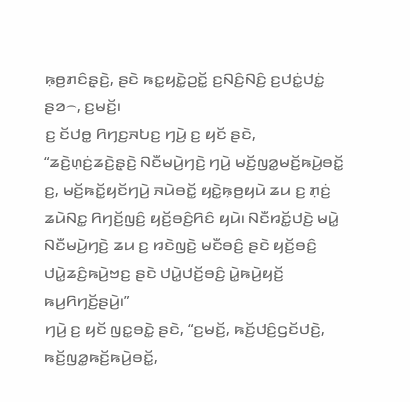ꤒ꤫ꤥ꤬ꤊꤢꤨꤔ꤫ꤢꤧ꤬, ꤔꤢꤧ ꤒꤢ꤭ꤟꤢꤧ꤭ꤑꤢꤩ꤭ ꤢ꤬ꤡꤢꤨ꤬ꤡꤢꤨ꤬ ꤢ꤬ꤓꤢꤦ꤭ꤓꤢꤦ꤭ ꤔꤤ꤮, ꤢ꤬ꤗꤢꤩ꤬꤯
ꤢ꤬ ꤢꤩꤓꤥ꤭ ꤖꤚꤢ꤬ꤏꤝꤢ꤬ ꤚꤣꤧ꤬ ꤢ꤬ ꤟꤢꤩ ꤔꤢꤧ, “ꤘꤢꤧ꤬ꤛ꤫ꤢꤦ꤬ꤘꤢꤧ꤬ꤔ꤫ꤢꤧ꤬ ꤡꤢꤪꤗꤣꤧ꤬ꤚꤢꤧ꤬ ꤚꤣꤧ꤬ ꤗꤢꤩ꤬ꤜꤤ꤭ꤗꤢꤩ꤬ꤒꤣꤧ꤬ꤋꤢꤩ꤭ ꤢ꤬, ꤗꤢꤩ꤬ꤒꤢꤩ꤭ꤟꤢꤩꤚꤣꤧ꤬ ꤏꤣꤧꤋꤢꤩ꤭ ꤟꤢꤧ꤭ꤒ꤫ꤥ꤬ꤟꤣꤧ ꤘꤣ ꤢ꤬ ꤊ꤫ꤢꤦ꤬ ꤘꤣꤧꤡꤢ꤭ ꤖꤚꤢꤩ꤬ꤜꤢꤨ꤬ ꤟꤢꤩ꤬ꤋꤢꤨ꤬ꤖꤢꤨ ꤟꤣꤧ꤯ ꤡꤢꤪꤙꤢꤩ꤭ꤓꤢꤧ꤬ ꤗꤣꤧ꤭ ꤡꤢꤪꤗꤣꤧ꤬ꤚꤢꤧ꤬ ꤘꤣ ꤢ꤬ ꤙꤢꤧꤜꤢꤧ꤬ ꤗꤢꤪꤋꤢꤨ꤬ ꤔꤢꤧ ꤟꤢꤩ꤬ꤋꤢꤨ꤬ ꤓꤣꤧ꤭ꤘꤢꤨ꤬ꤒꤣꤧ꤬ꤠꤢ꤬ ꤔꤢꤧ ꤓꤣꤧ꤭ꤓꤢꤩ꤬ꤋꤢꤨ꤬ ꤣꤧ꤭ꤒꤣꤧ꤬ꤟꤢꤩ꤬ ꤒꤣ꤬ꤖꤚꤢꤩ꤬ꤔꤣꤧ꤬꤯”
ꤚꤣꤧ꤬ ꤢ꤬ ꤟꤢꤩ ꤜꤢ꤭ꤋꤢꤧ꤭ ꤔꤢꤧ, “ꤢ꤬ꤗꤢꤩ꤬, ꤒꤢꤩ꤬ꤓꤢꤨ꤬ꤞꤢꤩꤓꤢꤧ꤬, ꤒꤢꤩ꤬ꤜꤤ꤭ꤒꤢꤩ꤬ꤒꤣꤧ꤬ꤋꤢꤩ꤭,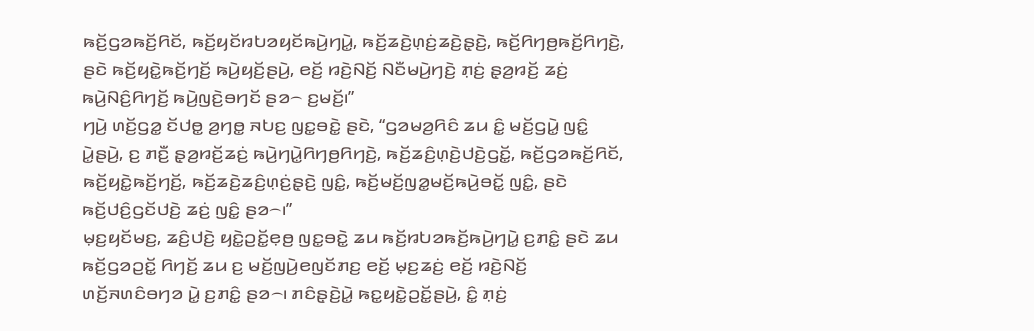ꤒꤢꤩ꤬ꤞꤤꤒꤢꤩ꤬ꤖꤢꤩ, ꤒꤢꤩ꤬ꤟꤢꤩꤙꤝꤤꤟꤢꤩꤒꤣꤧ꤬ꤚꤣꤧ꤭, ꤒꤢꤩ꤬ꤘꤢꤧ꤬ꤛ꤫ꤢꤦ꤬ꤘꤢꤧ꤬ꤔ꤫ꤢꤧ꤬, ꤒꤢꤩ꤬ꤖꤚꤥ꤬ꤒꤢꤩ꤬ꤖꤚꤢꤧ꤬, ꤔꤢꤧ ꤒꤢꤩ꤬ꤟꤢꤧ꤭ꤒꤢꤩ꤬ꤚꤢꤩ꤬ ꤒꤣꤧ꤬ꤟꤢꤩ꤬ꤔꤣꤧ꤬, ꤕꤢꤩ꤬ ꤙꤢꤧ꤬ꤡꤢꤩ꤬ ꤡꤢꤪꤗꤣꤧ꤬ꤚꤢꤧ꤬ ꤊ꤫ꤢꤦ꤬ ꤔ꤫ꤤ꤬ꤙꤢꤩ꤬ ꤘꤢꤦ꤬ ꤒꤣꤧ꤬ꤡꤢꤨ꤬ꤖꤚꤢꤩ꤬ ꤒꤣꤧ꤬ꤜꤢꤧ꤬ꤋꤚꤢꤩ ꤔꤤ꤮ ꤢ꤬ꤗꤢꤩ꤬꤯”
ꤚꤣꤧ꤬ ꤛꤢꤩ꤬ꤞꤤ꤭ ꤢꤩꤓꤥ꤭ ꤤ꤬ꤚꤥ꤭ ꤏꤝꤢ꤬ ꤜꤢ꤭ꤋꤢꤧ꤭ ꤔꤢꤧ, “ꤞꤤꤗꤤ꤬ꤖꤢꤨ ꤘꤣ ꤢꤨ꤭ ꤗꤢꤩ꤬ꤞꤣꤧ꤭ ꤜꤢꤨ꤭ ꤣꤧ꤭ꤔꤣꤧ꤬, ꤢ꤬ ꤊꤢꤪ꤬ ꤔ꤫ꤤ꤬ꤙꤢꤩ꤬ꤘꤢꤦ꤬ ꤒꤣꤧ꤬ꤚꤣꤧ꤭ꤖꤚꤥ꤬ꤖꤚꤢꤧ꤬, ꤒꤢꤩ꤬ꤘꤢꤨ꤬ꤛ꤫ꤢꤧ꤬ꤓꤢꤧ꤬ꤞꤢꤩ꤭, ꤒꤢꤩ꤬ꤞꤤꤒꤢꤩ꤬ꤖꤢꤩ, ꤒꤢꤩ꤬ꤟꤢꤧ꤭ꤒꤢꤩ꤬ꤚꤢꤩ꤬, ꤒꤢꤩ꤬ꤘꤢꤧ꤬ꤘꤢꤨ꤬ꤛ꤫ꤢꤦ꤬ꤔ꤫ꤢꤧ꤬ ꤜꤢꤨ꤭, ꤒꤢꤩ꤬ꤗꤢꤩ꤬ꤜꤤ꤭ꤗꤢꤩ꤬ꤒꤣꤧ꤬ꤋꤢꤩ꤭ ꤜꤢꤨ꤭, ꤔꤢꤧ ꤒꤢꤩ꤬ꤓꤢꤨ꤬ꤞꤢꤩꤓꤢꤧ꤬ ꤘꤢꤦ꤬ ꤜꤢꤨ꤭ ꤔꤤ꤮꤯”
ꤗ꤫ꤢ꤬ꤟꤢꤩꤗꤢ꤬, ꤘꤢꤨ꤬ꤓꤢꤧ꤬ ꤟꤢꤧ꤭ꤑꤢꤩ꤭ꤕ꤫ꤥ꤬ ꤜꤢ꤭ꤋꤢꤧ꤭ ꤘꤣ ꤒꤢꤩ꤬ꤙꤝꤤꤒꤢꤩ꤬ꤒꤣꤧ꤬ꤚꤣꤧ꤭ ꤢ꤬ꤊꤢꤨ꤭ ꤔꤢꤧ ꤘꤣ ꤒꤢꤩ꤬ꤞꤤꤑꤢꤩ꤭ ꤖꤚꤢꤩ꤬ ꤘꤣ ꤢ꤬ ꤗꤢꤩ꤬ꤜꤣꤧ꤬ꤕꤜꤢꤩꤊꤢ꤬ ꤕꤢꤩ꤬ ꤗ꤫ꤢ꤬ꤘꤢꤦ꤬ ꤕꤢꤩ꤬ ꤙꤢꤧ꤬ꤡꤢꤩ꤬ ꤛꤢꤩ꤬ꤏꤛꤢꤨꤋꤚꤤ ꤣꤧ꤭ ꤢ꤬ꤊꤢꤨ꤭ ꤔꤤ꤮꤯ ꤊꤢꤨꤔ꤫ꤢꤧ꤬ꤣꤧ꤭ ꤒꤢ꤭ꤟꤢꤧ꤭ꤑꤢꤩ꤭ꤔꤣꤧ꤬, ꤢꤨ꤭ ꤊ꤫ꤢꤦ꤬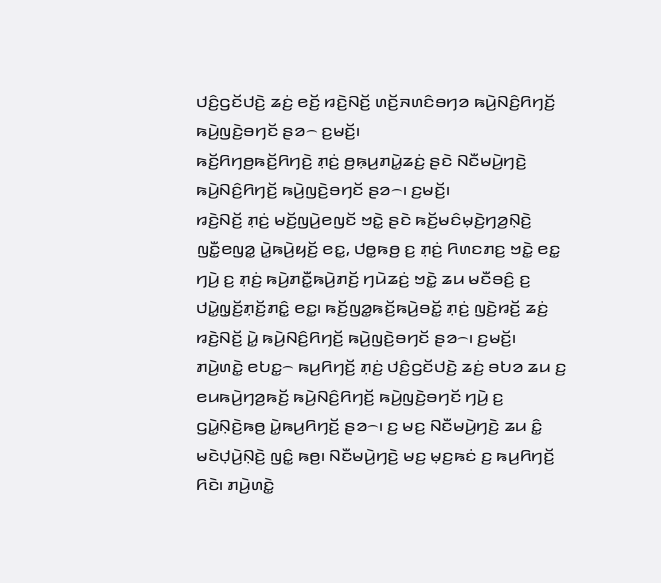ꤓꤢꤨ꤬ꤞꤢꤩꤓꤢꤧ꤬ ꤘꤢꤦ꤬ ꤕꤢꤩ꤬ ꤙꤢꤧ꤬ꤡꤢꤩ꤬ ꤛꤢꤩ꤬ꤏꤛꤢꤨꤋꤚꤤ ꤒꤣꤧ꤬ꤡꤢꤨ꤬ꤖꤚꤢꤩ꤬ ꤒꤣꤧ꤬ꤜꤢꤧ꤬ꤋꤚꤢꤩ ꤔꤤ꤮ ꤢ꤬ꤗꤢꤩ꤬꤯
ꤒꤢꤩ꤬ꤖꤚꤥ꤬ꤒꤢꤩ꤬ꤖꤚꤢꤧ꤬ ꤊ꤫ꤢꤦ꤬ ꤥ꤬ꤒ꤫ꤣ꤬ꤊꤣꤧ꤭ꤘꤢꤦ꤬ ꤔꤢꤧ ꤡꤢꤪꤗꤣꤧ꤬ꤚꤢꤧ꤬ ꤒꤣꤧ꤬ꤡꤢꤨ꤬ꤖꤚꤢꤩ꤬ ꤒꤣꤧ꤬ꤜꤢꤧ꤬ꤋꤚꤢꤩ ꤔꤤ꤮꤯ ꤢ꤬ꤗꤢꤩ꤬꤯
ꤙꤢꤧ꤬ꤡꤢꤩ꤬ ꤊ꤫ꤢꤦ꤬ ꤗꤢꤩ꤬ꤜꤣꤧ꤬ꤕꤜꤢꤩ ꤠꤢꤧ꤭ ꤔꤢꤧ ꤒꤢꤩ꤬ꤗꤢꤨꤗ꤫ꤢꤧ꤬ꤚꤤ꤬ꤡ꤫ꤢꤧ꤬ ꤜꤢꤪ꤭ꤕꤜꤤ꤭ ꤣꤧ꤭ꤒꤣꤧ꤬ꤟꤢꤩ꤬ ꤕꤢ꤭, ꤓꤥ꤭ꤒꤥ꤬ ꤢ꤬ ꤊ꤫ꤢꤦ꤬ ꤖꤛꤢꤊꤢ꤬ ꤠꤢꤧ꤭ ꤕꤢ꤭ ꤚꤣꤧ꤬ ꤢ꤬ ꤊ꤫ꤢꤦ꤬ ꤒꤣꤧ꤬ꤊꤢꤪ꤭ꤒꤣꤧ꤬ꤊꤢꤩ꤬ ꤚꤣꤧꤘꤢꤦ꤬ ꤠꤢꤧ꤭ ꤘꤣ ꤗꤢꤪꤋꤢꤨ꤬ ꤢ꤬ ꤓꤣꤧ꤭ꤜ꤫ꤢꤩ꤬ꤊ꤫ꤢꤩ꤬ꤊꤢꤨ꤭ ꤕꤢ꤭꤯ ꤒꤢꤩ꤬ꤜꤤ꤭ꤒꤢꤩ꤬ꤒꤣꤧ꤬ꤋꤢꤩ꤭ ꤊ꤫ꤢꤦ꤬ ꤜꤢꤧ꤬ꤙꤢꤩ꤬ ꤘꤢꤦ꤬ ꤙꤢꤧ꤬ꤡꤢꤩ꤬ ꤣꤧ꤭ ꤒꤣꤧ꤬ꤡꤢꤨ꤬ꤖꤚꤢꤩ꤬ ꤒꤣꤧ꤬ꤜꤢꤧ꤬ꤋꤚꤢꤩ ꤔꤤ꤮꤯ ꤢ꤬ꤗꤢꤩ꤬꤯
ꤊꤣꤧ꤬ꤛꤢꤧ꤭ ꤕꤝꤢ꤭꤮ ꤒꤣ꤬ꤖꤚꤢꤩ꤬ ꤊ꤫ꤢꤦ꤬ ꤓꤢꤨ꤬ꤞꤢꤩꤓꤢꤧ꤬ ꤘꤢꤦ꤬ ꤋꤝꤤ ꤘꤣ ꤢ꤬ ꤕꤣꤒꤣꤧ꤬ꤚꤤ꤬ꤒꤢꤩ꤬ ꤒꤣꤧ꤬ꤡꤢꤨ꤬ꤖꤚꤢꤩ꤬ ꤒꤣꤧ꤬ꤜꤢꤧ꤬ꤋꤚꤢꤩ ꤚꤣꤧ꤬ ꤢ꤬ ꤞꤣꤧ꤭ꤡ꤫ꤢꤧ꤬ꤒꤥ꤬ ꤣꤧ꤭ꤒꤣ꤬ꤖꤚꤢꤩ꤬ ꤔꤤ꤮꤯ ꤢ꤬ ꤗꤢ꤬ ꤡꤢꤪꤗꤣꤧ꤬ꤚꤢꤧ꤬ ꤘꤣ ꤢꤨ꤭ ꤗꤢꤧꤓ꤫ꤣꤧ꤬ꤡ꤫ꤢꤧ꤬ ꤜꤢꤨ꤭ ꤒꤥ꤬꤯ ꤡꤢꤪꤗꤣꤧ꤬ꤚꤢꤧ꤬ ꤗꤢ꤬ ꤗ꤫ꤢ꤬ꤒꤢꤦ ꤢ꤬ ꤒꤣ꤬ꤖꤚꤢꤩ꤬ ꤖꤢꤧ꤯ ꤊꤣꤧ꤬ꤛꤢꤧ꤭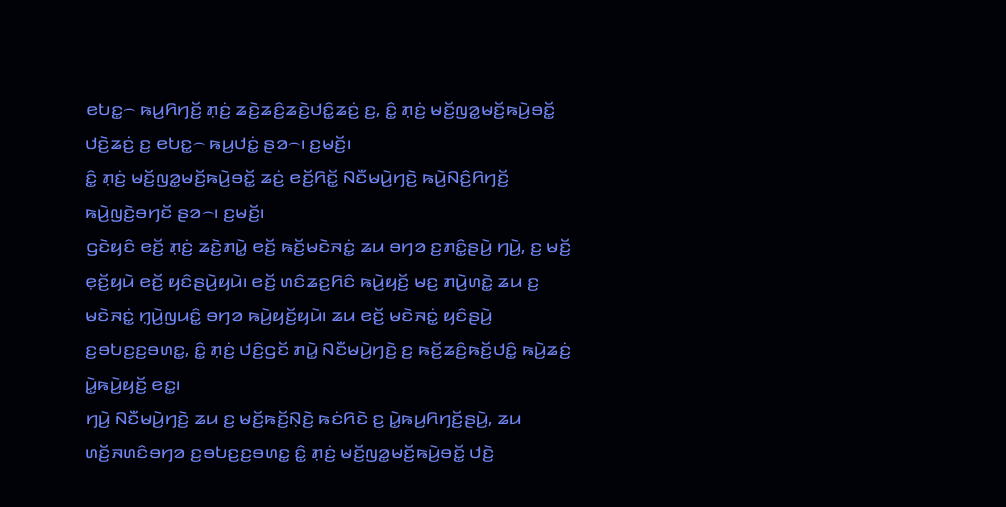ꤕꤝꤢ꤭꤮ ꤒꤣ꤬ꤖꤚꤢꤩ꤬ ꤊ꤫ꤢꤦ꤬ ꤘꤢꤧ꤬ꤘꤢꤨ꤬ꤘꤢꤧ꤬ꤓꤢꤨ꤭ꤘꤢꤦ꤬ ꤢ꤬, ꤢꤨ꤭ ꤊ꤫ꤢꤦ꤬ ꤗꤢꤩ꤬ꤜꤤ꤭ꤗꤢꤩ꤬ꤒꤣꤧ꤬ꤋꤢꤩ꤭ ꤓꤢꤧ꤬ꤘꤢꤦ꤬ ꤢ꤬ ꤕꤝꤢ꤭꤮ ꤒꤣ꤬ꤓꤢꤦ꤭ ꤔꤤ꤮꤯ ꤢ꤬ꤗꤢꤩ꤬꤯
ꤢꤨ꤭ ꤊ꤫ꤢꤦ꤬ ꤗꤢꤩ꤬ꤜꤤ꤭ꤗꤢꤩ꤬ꤒꤣꤧ꤬ꤋꤢꤩ꤭ ꤘꤢꤦ꤬ ꤕꤢꤩ꤬ꤖꤢꤩ꤭ ꤡꤢꤪꤗꤣꤧ꤬ꤚꤢꤧ꤬ ꤒꤣꤧ꤬ꤡꤢꤨ꤬ꤖꤚꤢꤩ꤬ ꤒꤣꤧ꤬ꤜꤢꤧ꤬ꤋꤚꤢꤩ ꤔꤤ꤮꤯ ꤢ꤬ꤗꤢꤩ꤬꤯
ꤞꤢꤧꤟꤢꤨ ꤕꤢꤩ꤬ ꤊ꤫ꤢꤦ꤬ ꤘꤢꤧ꤬ꤊꤣꤧ꤭ ꤕꤢꤩ꤬ ꤒꤢꤩ꤬ꤗꤢꤧꤏꤢꤦ꤭ ꤘꤣ ꤋꤚꤤ ꤢ꤬ꤊꤢꤨ꤭ꤔꤣꤧ꤬ ꤚꤣꤧ꤬, ꤢ꤬ ꤗꤢꤩ꤬ ꤕ꤫ꤢꤩ꤬ꤟꤣꤧ ꤕꤢꤩ꤬ ꤟꤢꤨꤔꤣꤧ꤬ꤟꤣꤧ꤯ ꤕꤢꤩ꤬ ꤛꤢꤨꤘꤢ꤬ꤖꤢꤨ ꤒꤣꤧ꤬ꤟꤢꤩ꤬ ꤗꤢ꤬ ꤊꤣꤧ꤬ꤛꤢꤧ꤭ ꤘꤣ ꤢ꤬ ꤗꤢꤧꤏꤢꤦ꤭ ꤚ꤫ꤣꤧ꤬ꤜꤣꤢꤨ꤭ ꤋꤚꤤ ꤒꤣꤧ꤬ꤟꤢꤩ꤬ꤟꤣꤧ꤯ ꤘꤣ ꤕꤢꤩ꤬ ꤗꤢꤧꤏꤢꤦ꤭ ꤟꤢꤨꤔꤣꤧ꤬ ꤢ꤬ꤋꤝꤢ꤬ꤢ꤬ꤋꤛꤢ꤭, ꤢꤨ꤭ ꤊ꤫ꤢꤦ꤬ ꤓꤢꤨ꤬ꤞꤢꤩ ꤊꤣꤧ꤭ ꤡꤢꤪꤗꤣꤧ꤬ꤚꤢꤧ꤬ ꤢ꤬ ꤒꤢꤩ꤬ꤘꤢꤨ꤬ꤒꤢꤩ꤬ꤓꤢꤨ꤭ ꤒꤣꤧ꤬ꤘꤢꤦ꤬ ꤣꤧ꤭ꤒꤣꤧ꤬ꤟꤢꤩ꤬ ꤕꤢ꤭꤯
ꤚꤣꤧ꤬ ꤡꤢꤪꤗꤣꤧ꤬ꤚꤢꤧ꤬ ꤘꤣ ꤢ꤬ ꤗꤢꤩ꤬ꤒꤢꤩ꤬ꤡ꤫ꤢꤧ꤬ ꤒꤢꤦꤖꤢꤧ ꤢ꤬ ꤣꤧ꤭ꤒꤣ꤬ꤖꤚꤢꤩ꤬ꤔꤣꤧ꤬, ꤘꤣ ꤛꤢꤩ꤬ꤏꤛꤢꤨꤋꤚꤤ ꤢ꤬ꤋꤝꤢ꤬ꤢ꤬ꤋꤛꤢ꤭ ꤢꤨ꤭ ꤊ꤫ꤢꤦ꤬ ꤗꤢꤩ꤬ꤜꤤ꤭ꤗꤢꤩ꤬ꤒꤣꤧ꤬ꤋꤢꤩ꤭ ꤓꤢꤧ꤬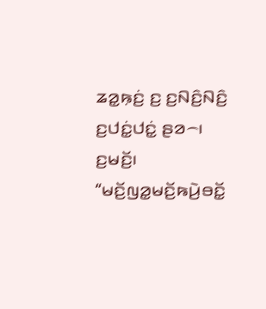ꤘꤤ꤭ꤒ꤫ꤢꤦ꤬ ꤢ꤬ ꤢ꤬ꤡꤢꤨ꤬ꤡꤢꤨ꤬ ꤢ꤬ꤓꤢꤦ꤭ꤓꤢꤦ꤭ ꤔꤤ꤮꤯ ꤢ꤬ꤗꤢꤩ꤬꤯
“ꤗꤢꤩ꤬ꤜꤤ꤭ꤗꤢꤩ꤬ꤒꤣꤧ꤬ꤋꤢꤩ꤭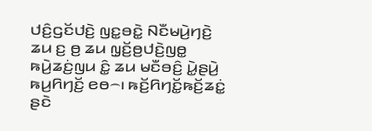ꤓꤢꤨ꤬ꤞꤢꤩꤓꤢꤧ꤬ ꤜꤢ꤭ꤋꤢꤧ꤭ ꤡꤢꤪꤗꤣꤧ꤬ꤚꤢꤧ꤬ ꤘꤣ ꤢ꤬ ꤥ꤬ ꤘꤣ ꤜ꤫ꤢꤩ꤬ꤥ꤬ꤓꤢꤧ꤬ꤜꤥ꤭ ꤒꤣꤧ꤬ꤘꤢꤦ꤬ꤜꤣ ꤢꤨ꤭ ꤘꤣ ꤗꤢꤪꤋꤢꤨ꤬ ꤣꤧ꤭ꤔꤣꤧ꤬ ꤒꤣ꤬ꤖꤚꤢꤩ꤬ ꤕꤥ꤮꤯ ꤒꤢꤩ꤬ꤖꤚꤢꤩ꤭ꤒꤢꤩ꤬ꤘꤢꤦ꤭ ꤔꤢꤧ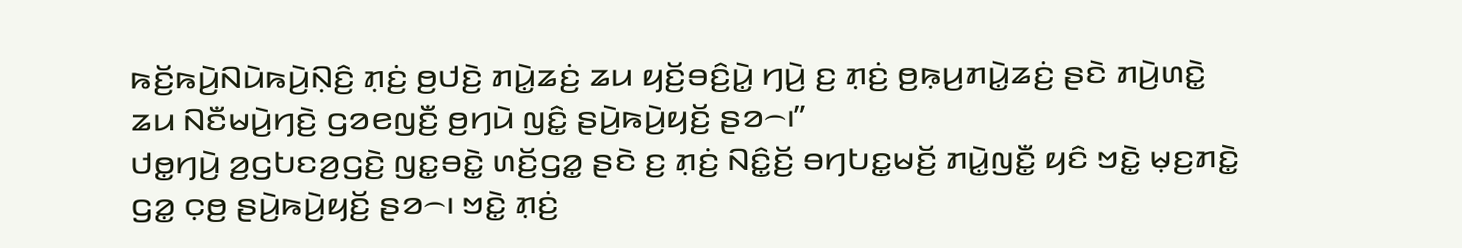ꤒꤢꤩ꤬ꤒꤣꤧ꤬ꤡꤣꤧꤒꤣꤧ꤬ꤡ꤫ꤢꤨ꤬ ꤊ꤫ꤢꤦ꤬ ꤥ꤬ꤓꤢꤧ꤬ ꤊꤣꤧ꤭ꤘꤢꤦ꤬ ꤘꤣ ꤟꤢꤩ꤬ꤋꤢꤨ꤬ꤣꤧ꤭ ꤚꤣꤧ꤬ ꤢ꤬ ꤊ꤫ꤢꤦ꤬ ꤥ꤬ꤒ꤫ꤣ꤬ꤊꤣꤧ꤭ꤘꤢꤦ꤬ ꤔꤢꤧ ꤊꤣꤧ꤬ꤛꤢꤧ꤭ ꤘꤣ ꤡꤢꤪꤗꤣꤧ꤬ꤚꤢꤧ꤬ ꤞꤤꤕꤜꤢꤪ꤬ ꤥ꤬ꤚꤣꤧ ꤜꤢꤨ꤭ ꤔꤣꤧ꤬ꤒꤣꤧ꤬ꤟꤢꤩ꤬ ꤔꤤ꤮꤯”
ꤓꤥ꤭ꤚꤣꤧ꤬ ꤤ꤬ꤞꤝꤢꤤ꤬ꤞꤢꤧ꤬ ꤜꤢ꤭ꤋꤢꤧ꤭ ꤛꤢꤩ꤬ꤞꤤ꤭ ꤔꤢꤧ ꤢ꤬ ꤊ꤫ꤢꤦ꤬ ꤡꤢꤨ꤭ꤢꤩ꤬ ꤋꤚꤝꤢ꤭ꤗꤢꤩ꤬ ꤊꤣꤧ꤭ꤜꤢꤪ꤭ ꤟꤢꤨ ꤠꤢꤧ꤭ ꤗ꤫ꤢ꤬ꤊꤢꤧ꤭ ꤞꤤ꤭ ꤍ꤫ꤥ꤬ ꤔꤣꤧ꤬ꤒꤣꤧ꤬ꤟꤢꤩ꤬ ꤔꤤ꤮꤯ ꤠꤢꤧ꤭ ꤊ꤫ꤢꤦ꤬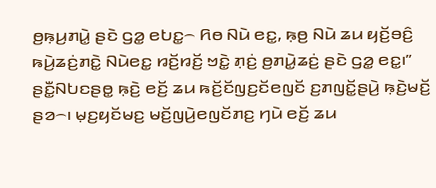ꤥ꤬ꤒ꤫ꤣ꤬ꤊꤣꤧ꤭ ꤔꤢꤧ ꤞꤤ꤭ ꤕꤝꤢ꤭꤮ ꤖꤥ ꤡꤣꤧ ꤕꤢ꤭, ꤒ꤫ꤥ꤬ ꤡꤣꤧ ꤘꤣ ꤟꤢꤩ꤬ꤋꤢꤨ꤬ ꤒꤣꤧ꤬ꤘꤢꤦ꤬ꤊꤢꤧ꤭ ꤡꤣꤧꤕꤢ꤭ ꤙꤢꤩ꤬ꤙꤢꤩ꤬ ꤠꤢꤧ꤭ ꤊ꤫ꤢꤦ꤬ ꤥ꤬ꤊꤣꤧ꤭ꤘꤢꤦ꤬ ꤔꤢꤧ ꤞꤤ꤭ ꤕꤢ꤭꤯”
ꤔꤢꤪ꤭ꤡꤝꤢꤔꤥ꤭ ꤒ꤫ꤢꤧ꤬ ꤕꤢꤩ꤬ ꤘꤣ ꤒꤢꤩ꤬ꤢꤩꤜꤢ꤬ꤢꤩꤕꤜꤢꤩ ꤢ꤬ꤊꤜꤢꤩ꤭ꤔꤣꤧ꤬ ꤒ꤫ꤢꤧ꤬ꤗꤢꤩ꤬ ꤔꤤ꤮꤯ ꤗ꤫ꤢ꤬ꤟꤢꤩꤗꤢ꤬ ꤗꤢꤩ꤬ꤜꤣꤧ꤬ꤕꤜꤢꤩꤊꤢ꤬ ꤚꤣꤧ ꤕꤢꤩ꤬ ꤘꤣ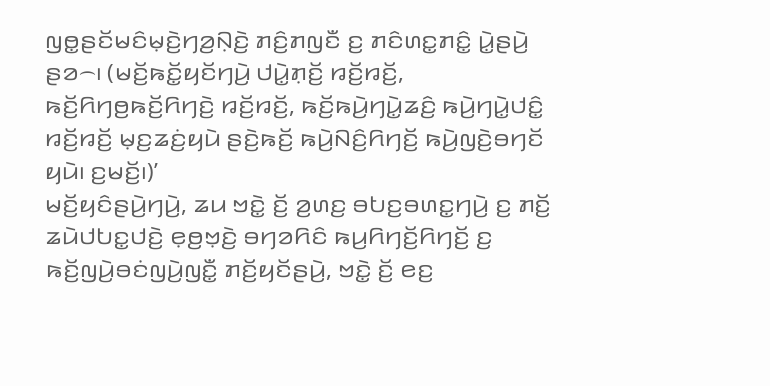ꤜꤥ꤭ꤔꤢꤩꤗꤢꤨꤗ꤫ꤢꤧ꤬ꤚꤤ꤬ꤡ꤫ꤢꤧ꤬ ꤊꤢꤨ꤬ꤊꤜꤢꤪ ꤢ꤬ ꤊꤢꤨꤛꤢ꤭ꤊꤢꤨ꤭ ꤣꤧ꤭ꤔꤣꤧ꤬ ꤔꤤ꤮꤯ (ꤗꤢꤩ꤬ꤒꤢꤩ꤭ꤟꤢꤩꤚꤣꤧ꤬ ꤓꤣꤧ꤭ꤊ꤫ꤢꤩ꤬ ꤙꤢꤩ꤬ꤙꤢꤩ꤬, ꤒꤢꤩ꤬ꤖꤚꤥ꤬ꤒꤢꤩ꤬ꤖꤚꤢꤧ꤬ ꤙꤢꤩ꤬ꤙꤢꤩ꤬, ꤒꤢꤩ꤬ꤒꤣꤧ꤬ꤚꤣꤧ꤭ꤘꤢꤨ꤬ ꤒꤣꤧ꤬ꤚꤣꤧ꤭ꤓꤢꤨ꤭ ꤙꤢꤩ꤬ꤙꤢꤩ꤬ ꤗ꤫ꤢ꤬ꤘꤢꤦ꤬ꤟꤣꤧ ꤔꤢꤧ꤬ꤒꤢꤩ꤬ ꤒꤣꤧ꤬ꤡꤢꤨ꤬ꤖꤚꤢꤩ꤬ ꤒꤣꤧ꤬ꤜꤢꤧ꤬ꤋꤚꤢꤩ ꤟꤣꤧ꤯ ꤢ꤬ꤗꤢꤩ꤬꤯)’
ꤗꤢꤩ꤬ꤟꤢꤨꤔꤣꤧ꤬ꤚꤣꤧ꤬, ꤘꤣ ꤠꤢꤧ꤭ ꤢꤩ꤬ ꤤ꤬ꤛꤢ꤬ ꤋꤝꤢ꤬ꤋꤛꤢ꤭ꤚꤣꤧ꤬ ꤢ꤬ ꤊꤢꤩ꤬ ꤘꤣꤧꤓꤝꤢ꤭ꤓꤢꤧ꤬ ꤕ꤫ꤥ꤬ꤠ꤫ꤢꤧ꤬ ꤋꤚꤤꤖꤢꤨ ꤒꤣ꤬ꤖꤚꤢꤩ꤬ꤖꤚꤢꤩ꤬ ꤢ꤬ ꤒꤢꤩ꤬ꤜꤣꤧ꤬ꤋꤢꤦꤜꤣꤧ꤬ꤜꤢꤪ꤭ ꤊꤢꤩ꤬ꤟꤢꤩꤔꤣꤧ꤬, ꤠꤢꤧ꤭ ꤢꤩ꤬ ꤕꤢ꤬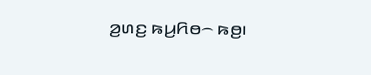ꤤ꤬ꤛꤢ꤬ ꤒꤣ꤬ꤖꤥ꤮ ꤒꤥ꤬꤯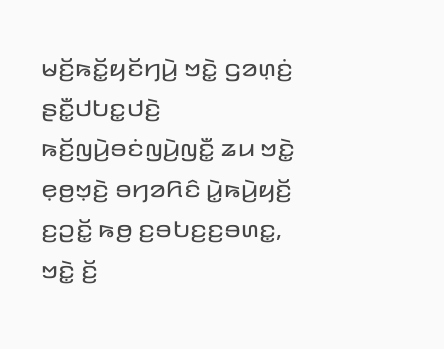ꤗꤢꤩ꤬ꤒꤢꤩ꤭ꤟꤢꤩꤚꤣꤧ꤬ ꤠꤢꤧ꤭ ꤞꤤꤛ꤫ꤢꤦ꤬ ꤔꤢꤪ꤭ꤓꤝꤢ꤭ꤓꤢꤧ꤬ ꤒꤢꤩ꤬ꤜꤣꤧ꤬ꤋꤢꤦꤜꤣꤧ꤬ꤜꤢꤪ꤭ ꤘꤣ ꤠꤢꤧ꤭ ꤕ꤫ꤥ꤬ꤠ꤫ꤢꤧ꤬ ꤋꤚꤤꤖꤢꤨ ꤣꤧ꤭ꤒꤣꤧ꤬ꤟꤢꤩ꤬ ꤢ꤬ꤑꤢꤩ꤭ ꤒꤥ꤬ ꤢ꤬ꤋꤝꤢ꤬ꤢ꤬ꤋꤛꤢ꤭, ꤠꤢꤧ꤭ ꤢꤩ꤬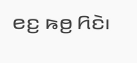ꤕꤢ꤬ ꤒꤥ꤬ ꤖꤢꤧ꤯